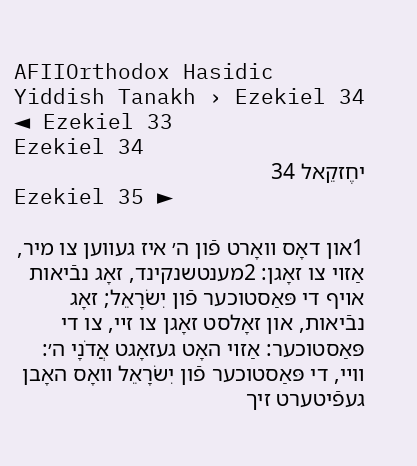AFIIOrthodox Hasidic Yiddish Tanakh › Ezekiel 34
◄ Ezekiel 33
Ezekiel 34
יחֶזקֵאל 34
Ezekiel 35 ►

1און דאָס װאָרט פֿון ה׳ איז געװען צו מיר, אַזױ צו זאָגן: 2מענטשנקינד, זאָג נבֿיאות אױף די פּאַסטוכער פֿון יִשׂרָאֵל; זאָג נבֿיאות, און זאָלסט זאָגן צו זײ, צו די פּאַסטוכער: אַזױ האָט געזאָגט אֲדֹנָי ה׳: װײ, די פּאַסטוכער פֿון יִשׂרָאֵל װאָס האָבן געפֿיטערט זיך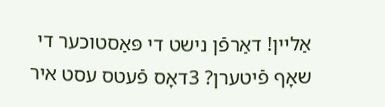אַלײן! דאַרפֿן נישט די פּאַסטוכער די שאָף פֿיטערן? 3דאָס פֿעטס עסט איר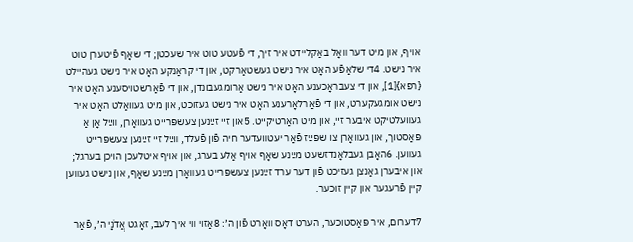אױף, און מיט דער װאָל באַקלײדט איר זיך, די פֿעטע טוט איר שעכטן; די שאָף פֿיטערן טוט איר נישט. 4די שלאַפֿע האָט איר נישט געשטאַרקט, און די קראַנקע האָט איר נישט געהײלט {רפא}[1], און די צעבראָכענע האָט איר נישט אַרומגעבונדן, און די פֿאַרשטױסענע האָט איר נישט אומגעקערט, און די פֿאַרלאָרענע האָט איר נישט געזוכט, און מיט געװאַלט האָט איר געװעלטיקט איבער זײ, און מיט האַרטיקײט. 5און זײ זײַנען צעשפּרײט געװאָרן, װײַל אָן אַ פּאַסטוך, און געװאָרן צו שפּײַז פֿאַר יעטװעדער חיה פֿון פֿעלד, װײַל זײ זײַנען צעשפּרײט געװען. 6האָבן געבלאָנדזשעט מײַנע שאָף אױף אַלע בערג, און אױף איטלעכן הױכן בערגל; און איבערן גאַנצן געזיכט פֿון דער ערד זײַנען צעשפּרײט געװאָרן מײַנע שאָף, און נישט געװען קײן פֿרעגער און קײן זוכער.

7דערום, איר פּאַסטוכער, הערט דאָס װאָרט פֿון ה׳: 8אַזױ װי איך לעב, זאָגט אֲדֹנָי ה׳, פֿאַר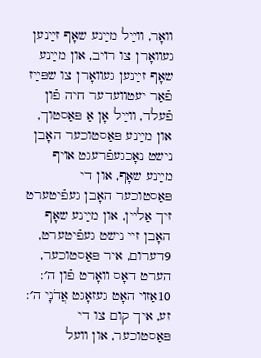װאָר, װײַל מײַנע שאָף זײַנען געװאָרן צו רױב, און מײַנע שאָף זײַנען געװאָרן צו שפּײַז פֿאַר יעטװעדער חיה פֿון פֿעלד, װײַל אָן אַ פּאַסטוך, און מײַנע פּאַסטוכער האָבן נישט נאָכגעפֿרעגט אױף מײַנע שאָף, און די פּאַסטוכער האָבן געפֿיטערט זיך אַלײן, און מײַנע שאָף האָבן זײ נישט געפֿיטערט, 9דערום, איר פּאַסטוכער, הערט דאָס װאָרט פֿון ה׳: 10אַזױ האָט געזאָגט אֲדֹנָי ה׳: זע, איך קום צו די פּאַסטוכער, און װעל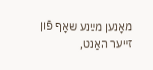מאָנען מײַנע שאָף פֿון זײער האַנט,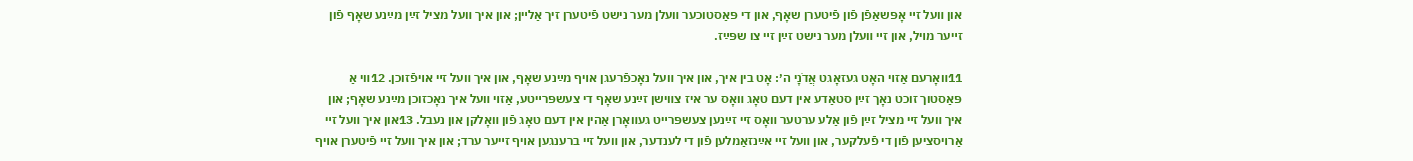און װעל זײ אָפּשאַפֿן פֿון פֿיטערן שאָף, און די פּאַסטוכער װעלן מער נישט פֿיטערן זיך אַלײן; און איך װעל מציל זײַן מײַנע שאָף פֿון זײער מױל, און זײ װעלן מער נישט זײַן זײ צו שפּײַז.

11װאָרעם אַזױ האָט געזאָגט אֲדֹנָי ה׳: אָט בין איך, און איך װעל נאָכפֿרעגן אױף מײַנע שאָף, און איך װעל זײ אױפֿזוכן. 12װי אַ פּאַסטוך זוכט נאָך זײַן סטאַדע אין דעם טאָג װאָס ער איז צװישן זײַנע שאָף די צעשפּרײטע, אַזױ װעל איך נאָכזוכן מײַנע שאָף; און איך װעל זײ מציל זײַן פֿון אַלע ערטער װאָס זײ זײַנען צעשפּרײט געװאָרן אַהין אין דעם טאָג פֿון װאָלקן און נעבל. 13און איך װעל זײ אַרױסציען פֿון די פֿעלקער, און װעל זײ אײַנזאַמלען פֿון די לענדער, און װעל זײ ברענגען אױף זײער ערד; און איך װעל זײ פֿיטערן אױף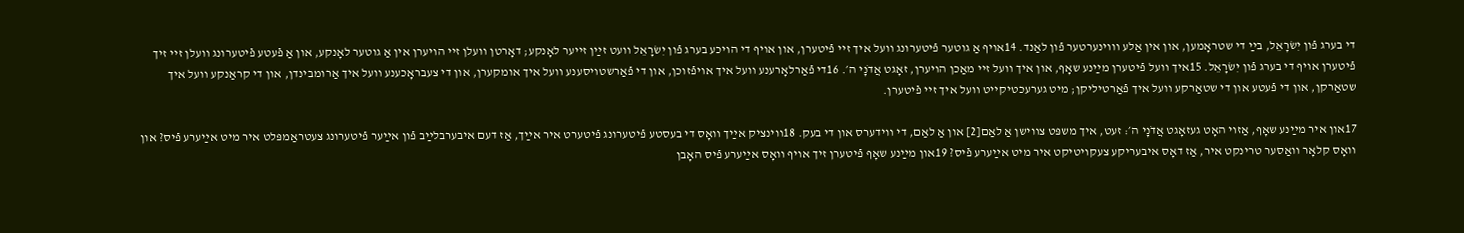די בערג פֿון יִשׂרָאֵל, בײַ די שטראָמען, און אין אַלע װױנערטער פֿון לאַנד. 14אױף אַ גוטער פֿיטערונג װעל איך זײ פֿיטערן, און אױף די הױכע בערג פֿון יִשׂרָאֵל װעט זײַן זײער לאָנקע; דאָרטן װעלן זײ הױערן אין אַ גוטער לאָנקע, און אַ פֿעטע פֿיטערונג װעלן זײ זיך פֿיטערן אױף די בערג פֿון יִשׂרָאֵל. 15איך װעל פֿיטערן מײַנע שאָף, און איך װעל זײ מאַכן הױערן, זאָגט אֲדֹנָי ה׳. 16די פֿאַרלאָרענע װעל איך אױפֿזוכן, און די פֿאַרשטױסענע װעל איך אומקערן, און די צעבראָכענע װעל איך אַרומבינדן, און די קראַנקע װעל איך שטאַרקן, און די פֿעטע און די שטאַרקע װעל איך פֿאַרטיליקן; מיט גערעכטיקײט װעל איך זײ פֿיטערן.

17און איר מײַנע שאָף, אַזױ האָט געזאָגט אֲדֹנָי ה׳: זעט, איך משפּט צװישן אַ לאַם[2] און אַ לאַם, די װידערס און די בעק. 18װינציק אײַך װאָס די בעסטע פֿיטערונג פֿיטערט איר אײַך, אַז דעם איבערבלײַב פֿון אײַער פֿיטערונג צעטראַמפּלט איר מיט אײַערע פֿיס? און װאָס קלאָר װאַסער טרינקט איר, אַז דאָס איבעריקע צעקױטיקט איר מיט אײַערע פֿיס? 19און מײַנע שאָף פֿיטערן זיך אױף װאָס אײַערע פֿיס האָבן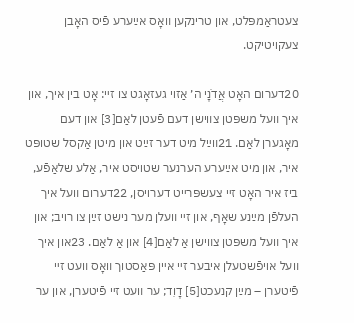צעטראַמפּלט, און טרינקען װאָס אײַערע פֿיס האָבן צעקױטיקט.

20דערום האָט אֲדֹנָי ה׳ אַזױ געזאָגט צו זײ: אָט בין איך, און איך װעל משפּטן צװישן דעם פֿעטן לאַם[3] און דעם מאָגערן לאַם. 21װײַל מיט דער זײַט און מיטן אַקסל שטופּט איר, און מיט אײַערע הערנער שטױסט איר, אַלע שלאַפֿע, ביז איר האָט זײ צעשפּרײט דערױסן, 22דערום װעל איך העלפֿן מײַנע שאָף, און זײ װעלן מער נישט זײַן צו רױב; און איך װעל משפּטן צװישן אַ לאַם[4] און אַ לאַם. 23און איך װעל אױפֿשטעלן איבער זײ אײן פּאַסטוך װאָס װעט זײ פֿיטערן – מײַן קנעכט[5] דָוִד; ער װעט זײ פֿיטערן, און ער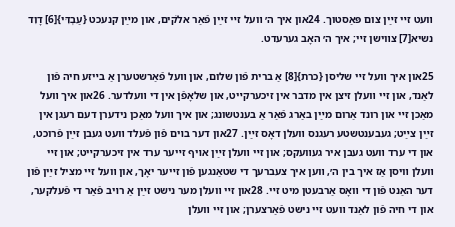װעט זײ זײַן צום פּאַסטוך. 24און איך ה׳ װעל זײ זײַן פֿאַר אלֹקים, און מײַן קנעכט {עַבְדִּי}[6] דָוִד נשיא[7] צװישן זײ; איך ה׳ האָב גערעדט.

25און איך װעל זײ שליסן {כרת}[8] אַ ברית פֿון שלום, און װעל פֿאַרשטערן אַ בײזע חיה פֿון לאַנד, און זײ װעלן זיצן אין מדבר אין זיכערקײט, און שלאָפֿן אין די װעלדער. 26און איך װעל מאַכן זײ און רונד אַרום מײַן באַרג פֿאַר אַ בענטשונג; און איך װעל מאַכן נידערן דעם רעגן אין זײַן צײַט; געבענטשטע רעגנס װעלן דאָס זײַן. 27און דער בױם פֿון פֿעלד װעט געבן זײַן פֿרוכט, און די ערד װעט געבן איר געװעקס; און זײ װעלן זײַן אױף זײער ערד אין זיכערקײט; און זײ װעלן װיסן אַז איך בין ה׳, װען איך צעברעך די שטאַנגען פֿון זײער יאָך, און װעל זײ מציל זײַן פֿון דער האַנט פֿון די װאָס אַרבעטן מיט זײ. 28און זײ װעלן מער נישט זײַן אַ רױב פֿאַר די פֿעלקער, און די חיה פֿון לאַנד װעט זײ נישט פֿאַרצערן; און זײ װעלן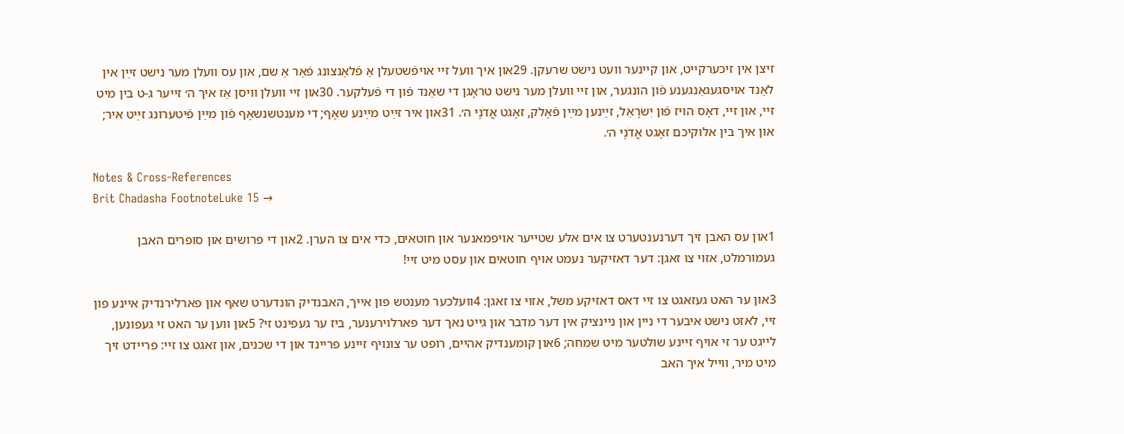זיצן אין זיכערקײט, און קײנער װעט נישט שרעקן. 29און איך װעל זײ אױפֿשטעלן אַ פֿלאַנצונג פֿאַר אַ שם, און עס װעלן מער נישט זײַן אין לאַנד אױסגעגאַנגענע פֿון הונגער, און זײ װעלן מער נישט טראָגן די שאַנד פֿון די פֿעלקער. 30און זײ װעלן װיסן אַז איך ה׳ זײער ג-ט בין מיט זײ, און זײ, דאָס הױז פֿון יִשׂרָאֵל, זײַנען מײַן פֿאָלק, זאָגט אֲדֹנָי ה׳. 31און איר זײַט מײַנע שאָף; די מענטשנשאָף פֿון מײַן פֿיטערונג זײַט איר; און איך בין אלוקיכם זאָגט אֲדֹנָי ה׳.

Notes & Cross-References
Brit Chadasha FootnoteLuke 15 →

1און עס האבן זיך דערנענטערט צו אים אלע שטייער אויפמאנער און חוטאים, כדי אים צו הערן. 2און די פרושים און סופרים האבן געמורמלט, אזוי צו זאגן: דער דאזיקער נעמט אויף חוטאים און עסט מיט זיי!

3און ער האט געזאגט צו זיי דאס דאזיקע משל, אזוי צו זאגן: 4וועלכער מענטש פון אייך, האבנדיק הונדערט שאף און פארלירנדיק איינע פון זיי, לאזט נישט איבער די ניין און ניינציק אין דער מדבר און גייט נאך דער פארלוירענער, ביז ער געפינט זי? 5און ווען ער האט זי געפונען, לייגט ער זי אויף זיינע שולטער מיט שמחה; 6און קומענדיק אהיים, רופט ער צונויף זיינע פריינד און די שכנים, און זאגט צו זיי: פריידט זיך מיט מיר, ווייל איך האב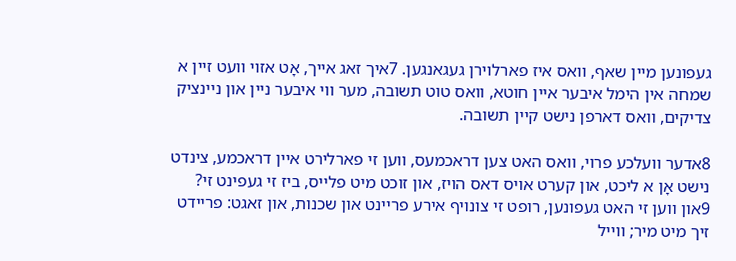געפונען מיין שאף, וואס איז פארלוירן געגאנגען. 7איך זאג אייך, אָט אזוי וועט זיין א שמחה אין הימל איבער איין חוטא, וואס טוט תשובה, מער ווי איבער ניין און ניינציק צדיקים, וואס דארפן נישט קיין תשובה.

8אדער וועלכע פרוי, וואס האט צען דראכמעס, ווען זי פארלירט איין דראכמע, צינדט נישט אָן א ליכט, און קערט אויס דאס הויז, און זוכט מיט פלייס, ביז זי געפינט זי? 9און ווען זי האט געפונען, רופט זי צונויף אירע פריינט און שכנות, און זאגט: פריידט זיך מיט מיר; ווייל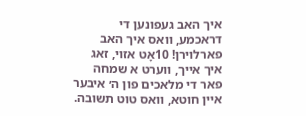איך האב געפונען די דראכמע, וואס איך האב פארלוירן! 10אָט אזוי, זאג איך אייך, ווערט א שמחה פאר די מלאכים פון ה׳ איבער איין חוטא, וואס טוט תשובה.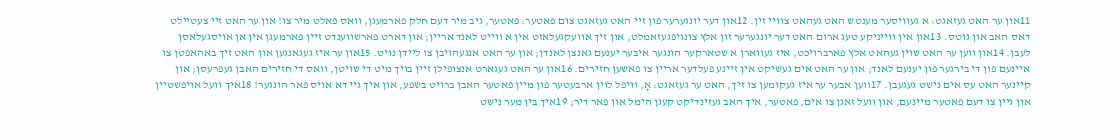11און ער האט געזאגט: א געוויסער מענטש האט געהאט צוויי זין. 12און דער יונגערער פון זיי האט געזאגט צום פאטער: פאטער, גיב מיר דעם חלק פארמעגן, וואס פאלט מיר צו! און ער האט זיי צעטיילט דאס האב און גוטס. 13און אין ווייניקע טעג ארום האט דער יונגערער זון אלץ צונויפגעזאמלט, און זיך אוועקגעלאזט אין א ווייט לאנד אריין; און דארט פארשווענדט זיין פארמעגן אין אן אויסגעלאסן לעבן. 14און ווען ער האט שוין געהאט אלץ פארברויכט, איז געווארן א שטארקער הונגער איבער יענעם גאנצן לאנדן; און ער האט אנגעהויבן צו ליידן נויט. 15און ער איז געגאנגען און האט זיך באהאפטן צו איינעם פון די בירגער פון יענעם לאנד; און ער האט אים געשיקט אין זיינע פעלדער אריין צו פאשען חזירים. 16און ער האט געגארט אנצופילן זיין בויך מיט די שויטן, וואס די חזירים האבן געפרעסן; און קיינער האט עס אים נישט געגעבן. 17ווען אבער ער איז געקומען צו זיך, האט ער געזאגט: אָ, וויפל לוין ארבעטער פון מיין פאטער האבן ברויט בשפע, און איך גיי דא אויס פאר הונגער! 18איך וועל אויפשטיין און גיין צו דעם פאטער מיינעם, און וועל זאגן צו אים, פאטער, איך האב געזינדיקט קעגן הימל און פאר דיר; 19איך בין מער נישט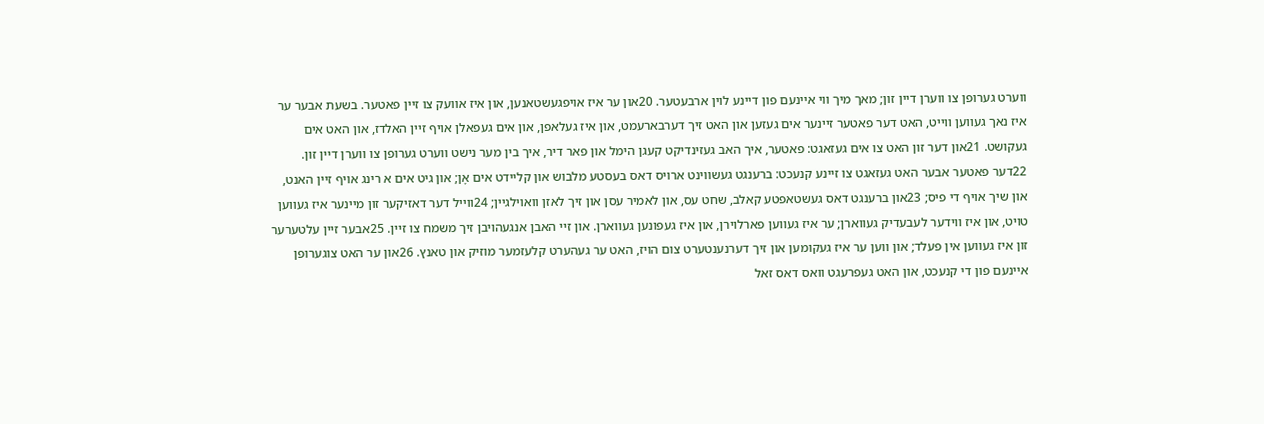ווערט גערופן צו ווערן דיין זון; מאך מיך ווי איינעם פון דיינע לוין ארבעטער. 20און ער איז אויפגעשטאנען, און איז אוועק צו זיין פאטער. בשעת אבער ער איז נאך געווען ווייט, האט דער פאטער זיינער אים געזען און האט זיך דערבארעמט, און איז געלאפן, און אים געפאלן אויף זיין האלדז, און האט אים געקושט. 21און דער זון האט צו אים געזאגט: פאטער, איך האב געזינדיקט קעגן הימל און פאר דיר, איך בין מער נישט ווערט גערופן צו ווערן דיין זון. 22דער פאטער אבער האט געזאגט צו זיינע קנעכט: ברענגט געשווינט ארויס דאס בעסטע מלבוש און קליידט אים אָן; און גיט אים א רינג אויף זיין האנט, און שיך אויף די פיס; 23און ברענגט דאס געשטאפטע קאלב, שחט עס, און לאמיר עסן און זיך לאזן וואוילגיין; 24ווייל דער דאזיקער זון מיינער איז געווען טויט, און איז ווידער לעבעדיק געווארן; ער איז געווען פארלוירן, און איז געפונען געווארן. און זיי האבן אנגעהויבן זיך משמח צו זיין. 25אבער זיין עלטערער זון איז געווען אין פעלד; און ווען ער איז געקומען און זיך דערנענטערט צום הויז, האט ער געהערט קלעזמער מוזיק און טאנץ. 26און ער האט צוגערופן איינעם פון די קנעכט, און האט געפרעגט וואס דאס זאל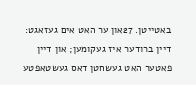באטייטן. 27און ער האט אים געזאגט: דיין ברודער איז געקומען; און דיין פאטער האט געשחטן דאס געשטאפטע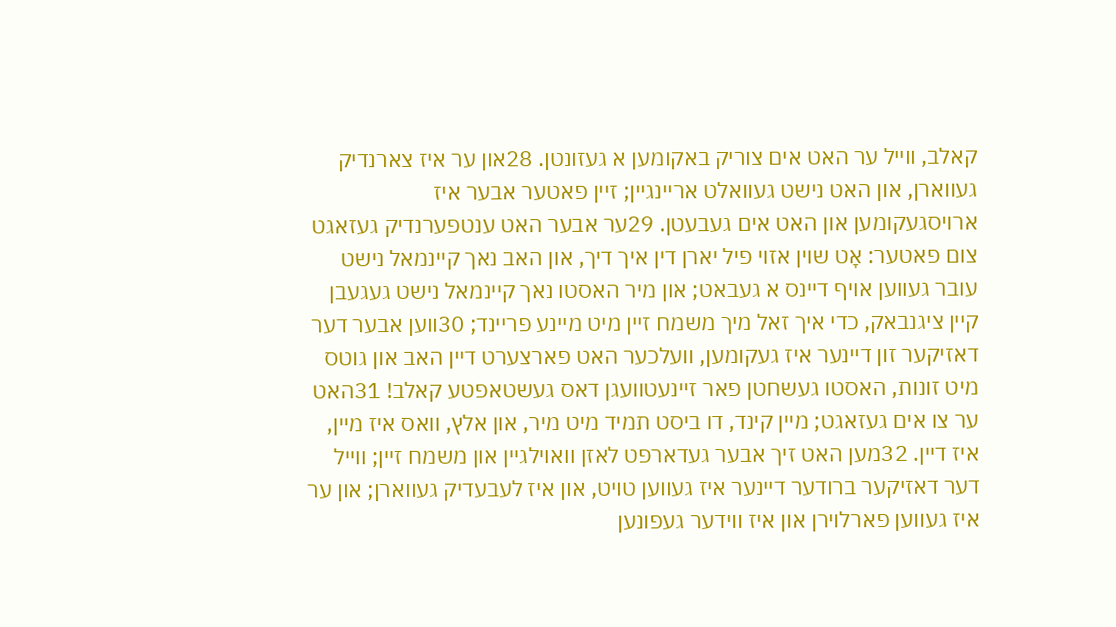קאלב, ווייל ער האט אים צוריק באקומען א געזונטן. 28און ער איז צארנדיק געווארן, און האט נישט געוואלט אריינגיין; זיין פאטער אבער איז ארויסגעקומען און האט אים געבעטן. 29ער אבער האט ענטפערנדיק געזאגט צום פאטער: אָט שוין אזוי פיל יארן דין איך דיך, און האב נאך קיינמאל נישט עובר געווען אויף דיינס א געבאט; און מיר האסטו נאך קיינמאל נישט געגעבן קיין ציגנבאק, כדי איך זאל מיך משמח זיין מיט מיינע פריינד; 30ווען אבער דער דאזיקער זון דיינער איז געקומען, וועלכער האט פארצערט דיין האב און גוטס מיט זונות, האסטו געשחטן פאר זיינעטוועגן דאס געשטאפטע קאלב! 31האט ער צו אים געזאגט; מיין קינד, דו ביסט תמיד מיט מיר, און אלץ, וואס איז מיין, איז דיין. 32מען האט זיך אבער געדארפט לאזן וואוילגיין און משמח זיין; ווייל דער דאזיקער ברודער דיינער איז געווען טויט, און איז לעבעדיק געווארן; און ער איז געווען פארלוירן און איז ווידער געפונען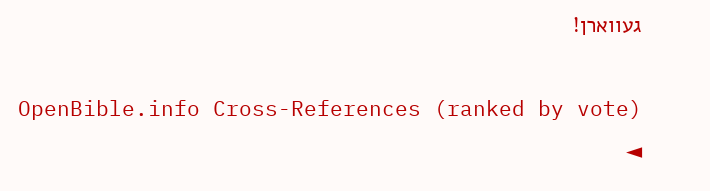געווארן!

OpenBible.info Cross-References (ranked by vote)
◄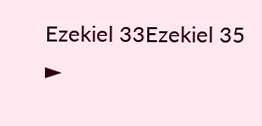Ezekiel 33Ezekiel 35 ►